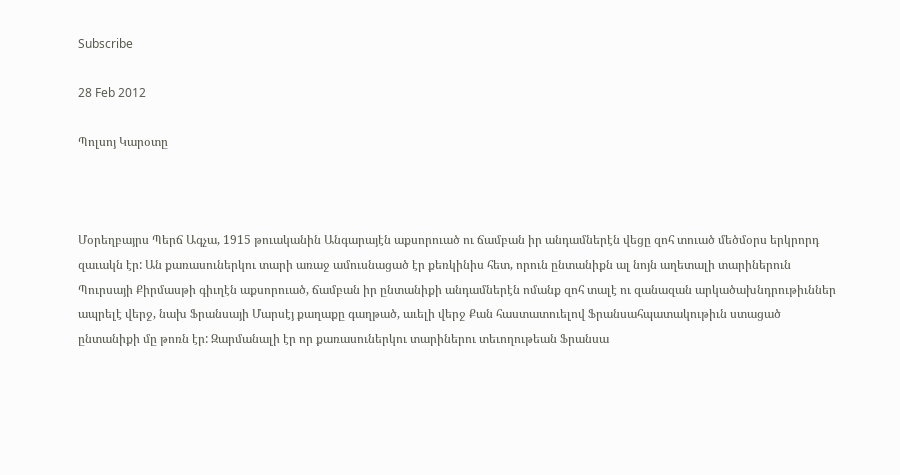Subscribe

28 Feb 2012

Պոլսոյ Կարօտը



Մօրեղբայրս Պերճ Ագչա, 1915 թուականին Անգարայէն աքսորուած ու ճամբան իր անդամներէն վեցը զոհ տուած մեծմօրս երկրորդ զաւակն էր: Ան քառասուներկու տարի առաջ ամուսնացած էր քեռկինիս հետ, որուն ընտանիքն ալ նոյն աղետալի տարիներուն Պուրսայի Քիրմասթի գիւղէն աքսորուած, ճամբան իր ընտանիքի անդամներէն ոմանք զոհ տալէ ու զանազան արկածախնդրութիւններ ապրելէ վերջ, նախ Ֆրանսայի Մարսէյ քաղաքը գաղթած, աւելի վերջ Քան հաստատուելով Ֆրանսահպատակութիւն ստացած ընտանիքի մը թոռն էր: Զարմանալի էր որ քառասուներկու տարիներու տեւողութեան Ֆրանսա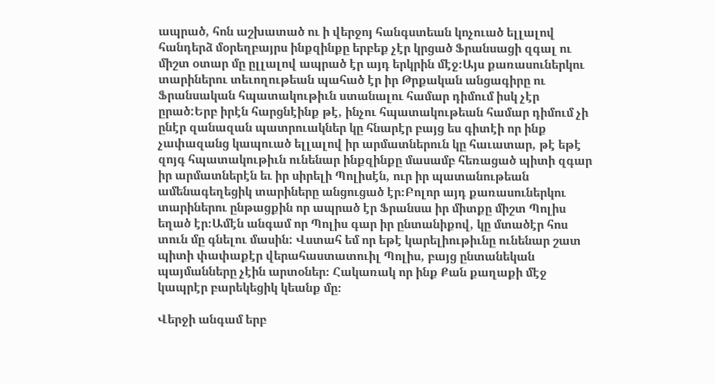ապրած, հոն աշխատած ու ի վերջոյ հանգստեան կոչուած ելլալով հանդերձ մօրեղբայրս ինքզինքը երբեք չէր կրցած Ֆրանսացի զգալ ու միշտ օտար մը ըլլալով ապրած էր այդ երկրին մէջ։Այս քառասուներկու տարիներու տեւողութեան պահած էր իր Թրքական անցագիրը ու Ֆրանսական հպատակութիւն ստանալու համար դիմում իսկ չէր ըրած:Երբ իրէն հարցնէինք թէ, ինչու հպատակութեան համար դիմում չի ընէր զանազան պատրուակներ կը հնարէր բայց ես գիտէի որ ինք չափազանց կապուած ելլալով իր արմատներուն կը հաւատար, թէ եթէ զոյգ հպատակութիւն ունենար ինքզինքը մասամբ հեռացած պիտի զգար իր արմատներէն եւ իր սիրելի Պոլիսէն, ուր իր պատանութեան ամենագեղեցիկ տարիները անցուցած էր։Բոլոր այդ քառասուներկու տարիներու ընթացքին որ ապրած էր Ֆրանսա իր միտքը միշտ Պոլիս եղած էր։Ամէն անգամ որ Պոլիս գար իր ընտանիքով, կը մտածէր հոս տուն մը գնելու մասին: Վստահ եմ որ եթէ կարելիութիւնը ունենար շատ պիտի փափաքէր վերահաստատուիլ Պոլիս, բայց ընտանեկան պայմանները չէին արտօներ։ Հակառակ որ ինք Քան քաղաքի մէջ կապրէր բարեկեցիկ կեանք մը։

Վերջի անգամ երբ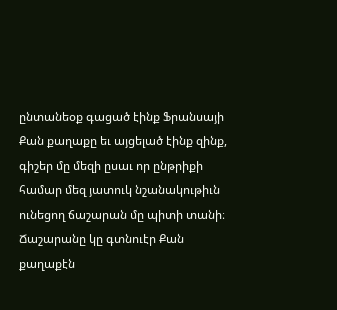ընտանեօք գացած էինք Ֆրանսայի Քան քաղաքը եւ այցելած էինք զինք, գիշեր մը մեզի ըսաւ որ ընթրիքի համար մեզ յատուկ նշանակութիւն ունեցող ճաշարան մը պիտի տանի։ Ճաշարանը կը գտնուէր Քան քաղաքէն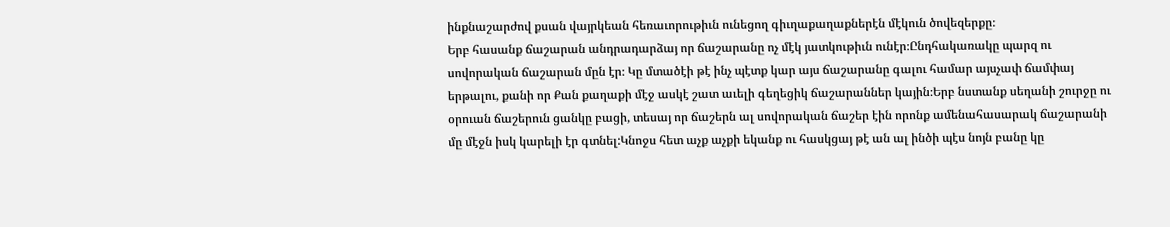ինքնաշարժով քսան վայրկեան հեռաւորութիւն ունեցող գիւղաքաղաքներէն մէկուն ծովեզերքը։
Երբ հասանք ճաշարան անդրադարձայ որ ճաշարանը ոչ մէկ յատկութիւն ունէր։Ընդհակառակը պարզ ու սովորական ճաշարան մըն էր։ Կը մտածէի թէ ինչ պէտք կար այս ճաշարանը գալու համար այսչափ ճամփայ երթալու, քանի որ Քան քաղաքի մէջ ասկէ շատ աւելի գեղեցիկ ճաշարաններ կային։Երբ նստանք սեղանի շուրջը ու օրուան ճաշերուն ցանկը բացի, տեսայ որ ճաշերն ալ սովորական ճաշեր էին որոնք ամենահասարակ ճաշարանի մը մէջն իսկ կարելի էր գտնել:Կնոջս հետ աչք աչքի եկանք ու հասկցայ թէ ան ալ ինծի պէս նոյն բանը կը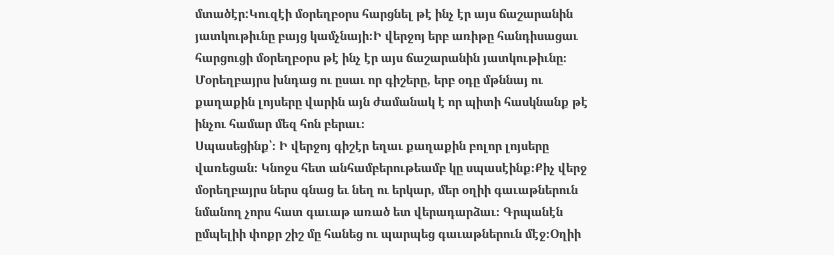մտածէր:Կուզէի մօրեղբօրս հարցնել թէ ինչ էր այս ճաշարանին յատկութիւնը բայց կամչնայի։Ի վերջոյ երբ առիթը հանդիսացաւ հարցուցի մօրեղբօրս թէ ինչ էր այս ճաշարանին յատկութիւնը։
Մօրեղբայրս խնդաց ու ըսաւ որ գիշերը, երբ օդը մթննայ ու քաղաքին լոյսերը վարին այն ժամանակ է որ պիտի հասկնանք թէ ինչու համար մեզ հոն բերաւ։
Սպասեցինք՝։ Ի վերջոյ գիշէր եղաւ քաղաքին բոլոր լոյսերը վառեցան։ Կնոջս հետ անհամբերութեամբ կը սպասէինք։Քիչ վերջ մօրեղբայրս ներս գնաց եւ նեղ ու երկար, մեր օղիի գաւաթներուն նմանող չորս հատ գաւաթ առած ետ վերադարձաւ։ Գրպանէն ըմպելիի փոքր շիշ մը հանեց ու պարպեց գաւաթներուն մէջ։Օղիի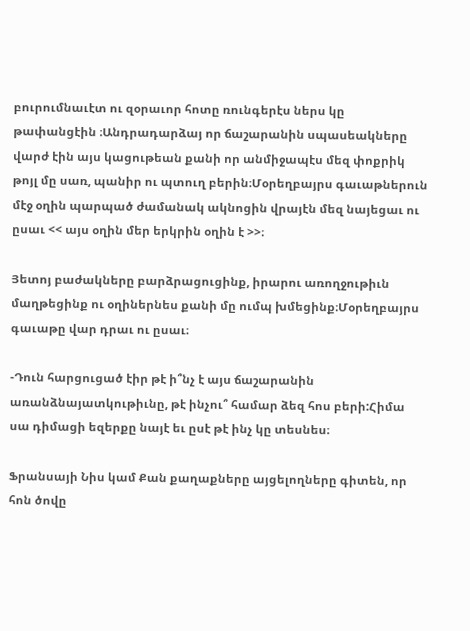բուրումնաւէտ ու զօրաւոր հոտը ռունգերէս ներս կը թափանցէին ։Անդրադարձայ որ ճաշարանին սպասեակները վարժ էին այս կացութեան քանի որ անմիջապէս մեզ փոքրիկ թոյլ մը սառ, պանիր ու պտուղ բերին։Մօրեղբայրս գաւաթներուն մէջ օղին պարպած ժամանակ ակնոցին վրայէն մեզ նայեցաւ ու ըսաւ << այս օղին մեր երկրին օղին է >>։

Յետոյ բաժակները բարձրացուցինք, իրարու առողջութիւն մաղթեցինք ու օղիներնես քանի մը ումպ խմեցինք։Մօրեղբայրս գաւաթը վար դրաւ ու ըսաւ։

-Դուն հարցուցած էիր թէ ի՞նչ է այս ճաշարանին առանձնայատկութիւնը, թէ ինչու՞ համար ձեզ հոս բերի:Հիմա սա դիմացի եզերքը նայէ եւ ըսէ թէ ինչ կը տեսնես։

Ֆրանսայի Նիս կամ Քան քաղաքները այցելողները գիտեն, որ հոն ծովը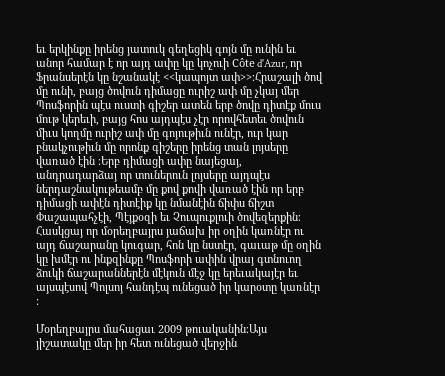եւ երկինքը իրենց յատուկ գեղեցիկ գոյն մը ունին եւ անոր համար է որ այդ ափը կը կոչուի Côte d'Azur, որ Ֆրանսերէն կը նշանակէ <<կապոյտ ափ>>։Հրաշալի ծով մը ունի, բայց ծովուն դիմացը ուրիշ ափ մը չկայ մեր Պոսֆորին պէս ուստի գիշեր ատեն երբ ծովը դիտէք մուս մութ կերեւի, բայց հոս այդպէս չէր որովհետեւ ծովուն միւս կողմը ուրիշ ափ մը գոյութիւն ունէր, ուր կար բնակչութիւն մը որոնք գիշերը իրենց տան լոյսերը վառած էին ։Երբ դիմացի ափը նայեցայ, անդրադարձայ որ տուներուն լոյսերը այդպէս ներդաշնակութեամբ մը քով քովի վառած էին որ երբ դիմացի ափէն դիտէիք կը նմանէին ճիփս ճիշտ Փաշապահչէի, Պէյքօզի եւ Չուպուքլուի ծովեզերքին։ Հասկցայ որ մօրեղբայրս յաճախ իր օղին կառնէր ու այդ ճաշարանը կուգար, հոն կը նստէր, գաւաթ մը օղին կը խմէր ու ինքզինքը Պոսֆորի ափին վրայ գտնուող ձուկի ճաշարաններէն մէկուն մէջ կը երեւակայէր եւ այսպէսով Պոլսոյ հանդէպ ունեցած իր կարօտը կառնէր :

Մօրեղբայրս մահացաւ 2009 թուականին։Այս յիշատակը մեր իր հետ ունեցած վերջին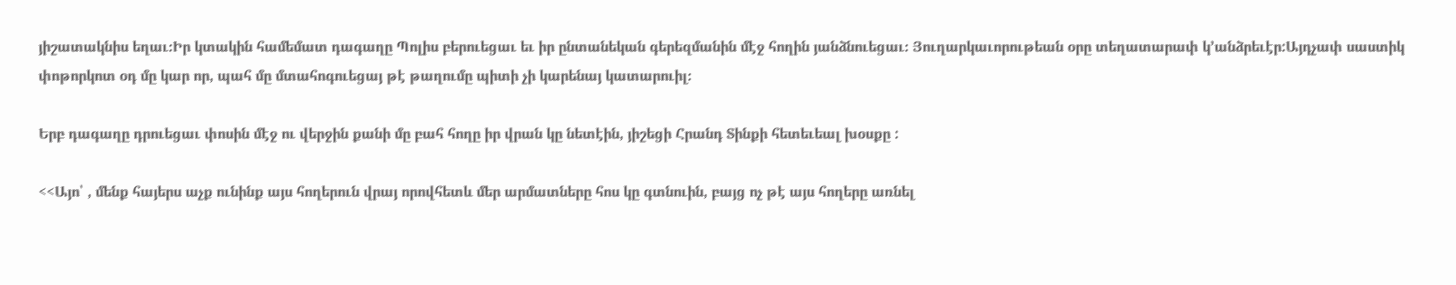յիշատակնիս եղաւ։Իր կտակին համեմատ դագաղը Պոլիս բերուեցաւ եւ իր ընտանեկան գերեզմանին մէջ հողին յանձնուեցաւ։ Յուղարկաւորութեան օրը տեղատարափ կ’անձրեւէր:Այդչափ սաստիկ փոթորկոտ օդ մը կար որ, պահ մը մտահոգուեցայ թէ թաղումը պիտի չի կարենայ կատարուիլ։

Երբ դագաղը դրուեցաւ փոսին մէջ ու վերջին քանի մը բահ հողը իր վրան կը նետէին, յիշեցի Հրանդ Տինքի հետեւեալ խօսքը :

<<Այո՝ , մենք հայերս աչք ունինք այս հողերուն վրայ որովհետև մեր արմատները հոս կը գտնուին, բայց ոչ թէ այս հողերը առնել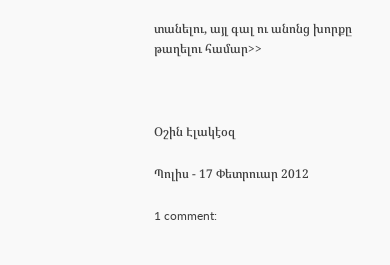տանելու, այլ գալ ու անոնց խորքը թաղելու համար>>



Օշին Էլակէօզ

Պոլիս - 17 Փետրուար 2012

1 comment: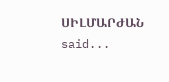ՍԻԼՄԱՐԺԱՆ said...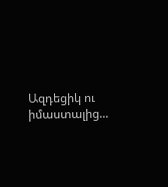Ազդեցիկ ու իմաստալից...